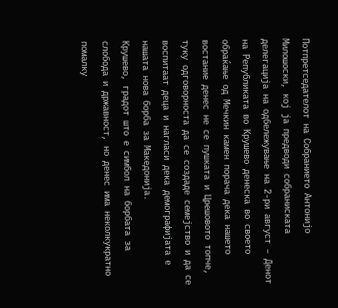Потпретседателот на Собранието Антонијо Милошоски, кој ја предводи собраниската делегација на одбележување на 2-ри август – Денот на Републиката во Крушево денеска во своето обраќање од Мечкин камен порача дека нашето востание денес не се пушката и Црешовото топче, туку одговорноста да се создаде семејство и да се воспитаат деца и нагласи дека демографијата е нашата нова борба за Македонија.
Крушево, градот што е симбол на борбата за слобода и државност, но денес има неколкукратно помалку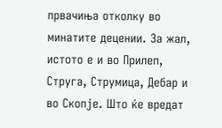првачиња отколку во минатите децении. За жал, истото е и во Прилеп, Струга, Струмица, Дебар и во Скопје. Што ќе вредат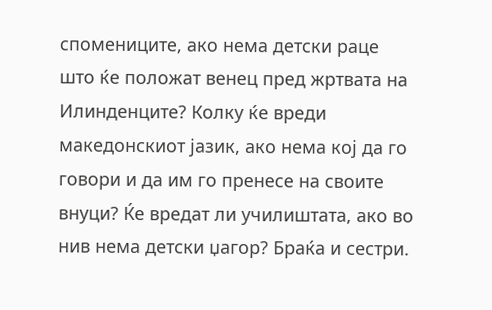спомениците, ако нема детски раце што ќе положат венец пред жртвата на Илинденците? Колку ќе вреди македонскиот јазик, ако нема кој да го говори и да им го пренесе на своите внуци? Ќе вредат ли училиштата, ако во нив нема детски џагор? Браќа и сестри.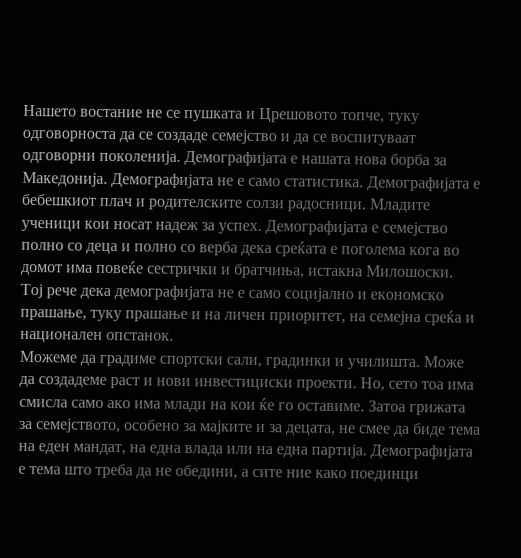Нашето востание не се пушката и Црешовото топче, туку одговорноста да се создаде семејство и да се воспитуваат одговорни поколенија. Демографијата е нашата нова борба за Македонија. Демографијата не е само статистика. Демографијата е бебешкиот плач и родителските солзи радосници. Младите ученици кои носат надеж за успех. Демографијата е семејство полно со деца и полно со верба дека среќата е поголема кога во домот има повеќе сестрички и братчиња, истакна Милошоски.
Тој рече дека демографијата не е само социјално и економско прашање, туку прашање и на личен приоритет, на семејна среќа и национален опстанок.
Можеме да градиме спортски сали, градинки и училишта. Може да создадеме раст и нови инвестициски проекти. Но, сето тоа има смисла само ако има млади на кои ќе го оставиме. Затоа грижата за семејството, особено за мајките и за децата, не смее да биде тема на еден мандат, на една влада или на една партија. Демографијата е тема што треба да не обедини, а сите ние како поединци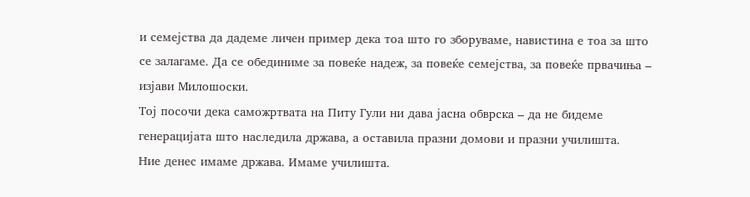и семејства да дадеме личен пример дека тоа што го зборуваме, навистина е тоа за што се залагаме. Да се обединиме за повеќе надеж, за повеќе семејства, за повеќе првачиња – изјави Милошоски.
Тој посочи дека саможртвата на Питу Гули ни дава јасна обврска – да не бидеме генерацијата што наследила држава, а оставила празни домови и празни училишта.
Ние денес имаме држава. Имаме училишта.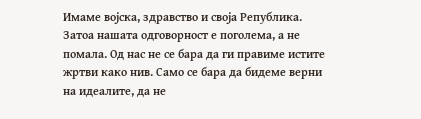Имаме војска, здравство и своја Република. Затоа нашата одговорност е поголема, а не помала. Од нас не се бара да ги правиме истите жртви како нив. Само се бара да бидеме верни на идеалите, да не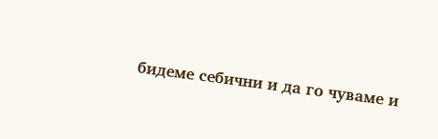бидеме себични и да го чуваме и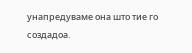унапредуваме она што тие го создадоа.